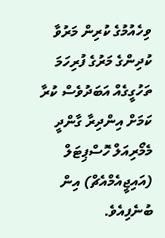ވިހެއުމުގެ ކުރިން މަރުވާ ކުދިންގެ މަރުގެ ފުރިހަމަ ތަހުގީގެއް އަބަދުވެސް ކުރާ ކަމަށް އިންދިރާ ގާންދީ މެމޯރިއަލް ހޮސްޕިޓަލް (އައިޖީއެމްއެޗް) އިން ބުނެފިއެވެ.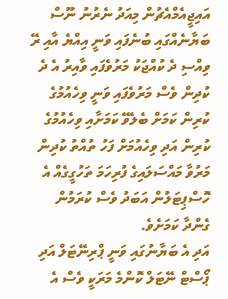އައިޖީއެމްއެޗުން މިއަދު ނެރުނު ނޫސް ބަޔާނެއްގައި ބުނެފައި ވަނީ އިއްޔެ އާއި ރޭ ވިއްސި ދެ ކުއްޖަކު މަރުވެފައި ވާއިރު އެ ދެ ކުދިން ވެސް މަރުވެފައި ވަނީ ވިހެއުމުގެ ކުރިން ކަމަށް ބެލެވޭ ކަމަށާއި ވިހެއުމުގެ ކުރިން އަދި ވިހެއުމަށް ފަހު ތުއްތު ކުދިން މަރުވާ މައްސަލައިގެ ފުރިހަމަ ތަހުގީގެއް އެ ހޮސްޕިޓަލުން އަބަދު ވެސް ކުރަމުން ގެންދާ ކަމަށެވެ.
އަދި އެ ބަޔާނުގައި ވަނީ ޕްރިނޭޓަލް އަދި ޕޯސްޓް ނޭޓަލް ކޮންމެ މަރަކީ ވެސް އެ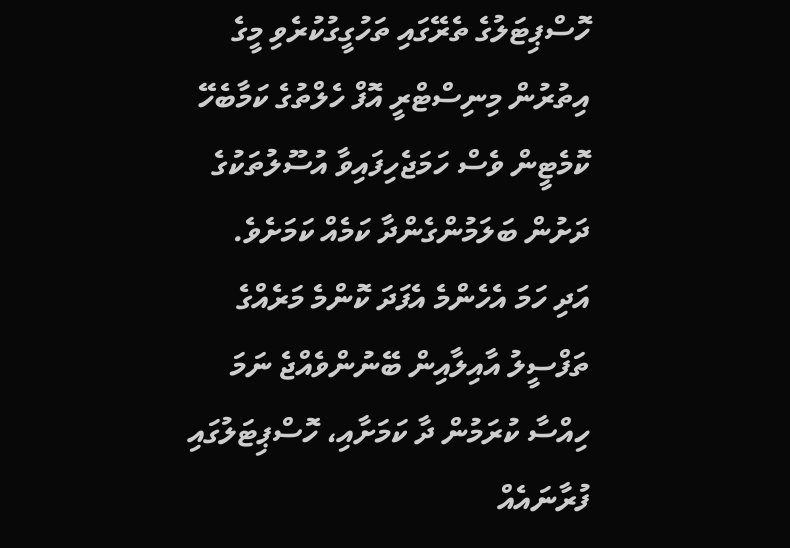ހޮސްޕިޓަލުގެ ތެރޭގައި ތަހުގީގުކުރެވި މީގެ އިތުރުން މިނިސްޓްރީ އޮފް ހެލްތުގެ ކަމާބެހޭ ކޮމެޓީން ވެސް ހަމަޖެހިފައިވާ އުސޫލުތަކުގެ ދަށުން ބަލަމުންގެންދާ ކަމެއް ކަމަށެވެ.
އަދި ހަމަ އެހެންމެ އެފަދަ ކޮންމެ މަރެއްގެ ތަފްސީލު އާއިލާއިން ބޭނުންވެއްޖެ ނަމަ ހިއްސާ ކުރަމުން ދާ ކަމަށާއި، ހޮސްޕިޓަލުގައި ފުރާނައެއް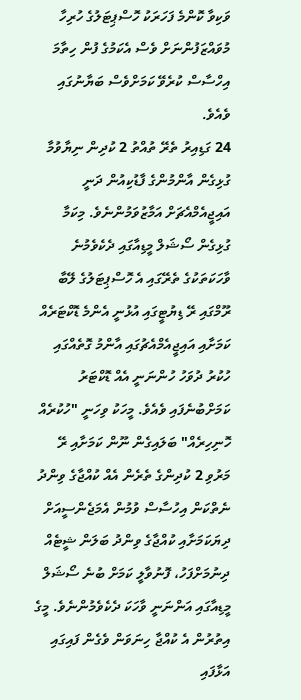ވަކިވާ ކޮންމެ ފަހަރަކު ހޮސްޕިޓަލުގެ ހުރިހާ މުވައްޒަފުންނަށް ވެސް އެކަމުގެ ފުން ހިތާމަ އިހްސާސް ކުރެވޭ ކަމަށްވެސް ބަޔާނުގައި ވެއެވެ.
24 ގަޑިއިރު ތެރޭ ތުއްތު 2 ކުދިން ނިޔާވުމާ ގުޅިގެން އާންމުންގެ ފާޑުކިއުން ދަނީ އައިޖީއެމްއެޗަށް އަމާޒުވަމުންނެވެ. މިކަމާ ގުޅިގެން ސޯޝަލް މީޑިއާގައި ދެކެވެމުނެ ވާހަކަތަކުގެ ތެރޭގައި އެ ހޮސްޕިޓަލުގެ ލޭބާ ރޫމްގައި ރޭ ޑިޔުޓީގައި އުޅުނީ އެންމެ ޑޮކްޓަރެއް ކަމަށާއި އައިޖީއެމްއެޗުގައި އާންމު ގޮތެއްގައި ހުކުރު ދުވަހު ހުންނަނީ އެއް ޑޮކްޓަރު ކަމަށްބުނެފައި ވެއެވެ. މީހަކު ވިހަނީ "ހުކުރެއް ހޮނިހިރެއް" ބަލައިގެން ނޫން ކަމަށާއި ރޭ މަރުވި 2 ކުދިންގެ ތެރެން އެއް ކުއްޖާގެ ވިންދު ނެތްކަން އިހުސާސް ވުމުން އެމަޖެންސީއަށް ދިޔަކަމަށާއި ކުއްޖާގެ ވިންދު ބަލަން ޝީޓެއް ދިނުމަށްފަހު، ފޮނުވާލީ ކަމަށް ބުނެ ސޯޝަލް މީޑިއާގައި އަންނަނީ ވާހަކަ ދެކެވެމުންނެވެ. މީގެ އިތުރުން އެ ކުއްޖާ ހިނަވަން ވެގެން ފައިގައި އަޅާފައި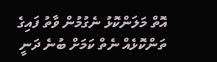އޮތް މަލަންކޮޅު ނެގުމުން ވާތު ފައިގެ ތަންކޮޅެއް ނެތް ކަމަށް ބުނެ ދަނީ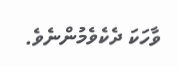ވާހަކަ ދެކެވެމުންނެވެ.